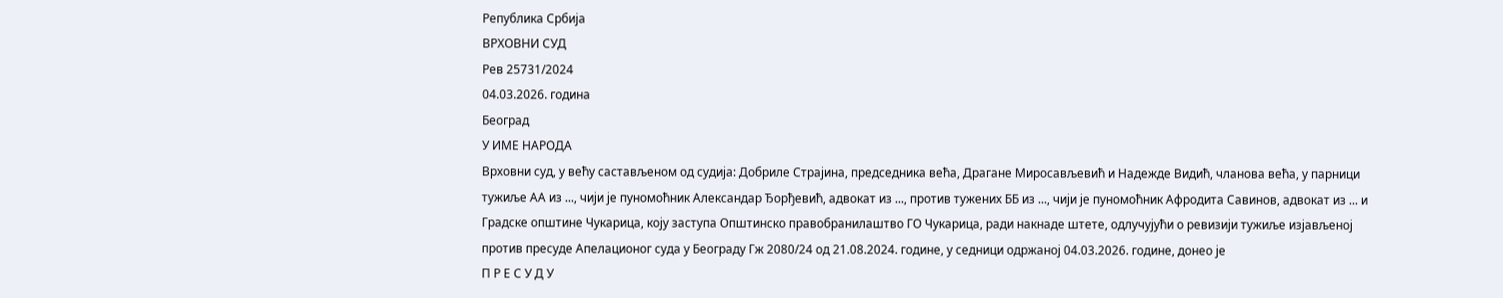Република Србија
ВРХОВНИ СУД
Рев 25731/2024
04.03.2026. година
Београд
У ИМЕ НАРОДА
Врховни суд, у већу састављеном од судијa: Добриле Страјина, председника већа, Драгане Миросављевић и Надежде Видић, чланова већа, у парници тужиље АА из ..., чији је пуномоћник Александар Ђорђевић, адвокат из ..., против тужених ББ из ..., чији је пуномоћник Афродита Савинов, адвокат из ... и Градске општине Чукарица, коју заступа Општинско правобранилаштво ГО Чукарица, ради накнаде штете, одлучујући о ревизији тужиље изјављеној против пресуде Апелационог суда у Београду Гж 2080/24 од 21.08.2024. године, у седници одржаној 04.03.2026. године, донео је
П Р Е С У Д У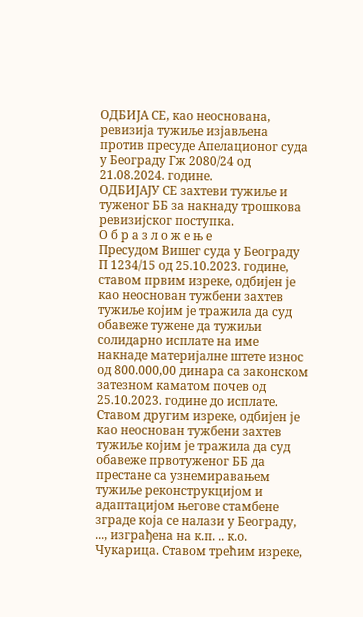ОДБИЈА СЕ, као неоснована, ревизија тужиље изјављена против пресуде Апелационог суда у Београду Гж 2080/24 од 21.08.2024. године.
ОДБИЈАЈУ СЕ захтеви тужиље и туженог ББ за накнаду трошкова ревизијског поступка.
О б р а з л о ж е њ е
Пресудом Вишег суда у Београду П 1234/15 од 25.10.2023. године, ставом првим изреке, одбијен је као неоснован тужбени захтев тужиље којим је тражила да суд обавеже тужене да тужиљи солидарно исплате на име накнаде материјалне штете износ од 800.000,00 динара са законском затезном каматом почев од 25.10.2023. године до исплате. Ставом другим изреке, одбијен је као неоснован тужбени захтев тужиље којим је тражила да суд обавеже првотуженог ББ да престане са узнемиравањем тужиље реконструкцијом и адаптацијом његове стамбене зграде која се налази у Београду, ..., изграђена на к.п. .. к.о. Чукарица. Ставом трећим изреке,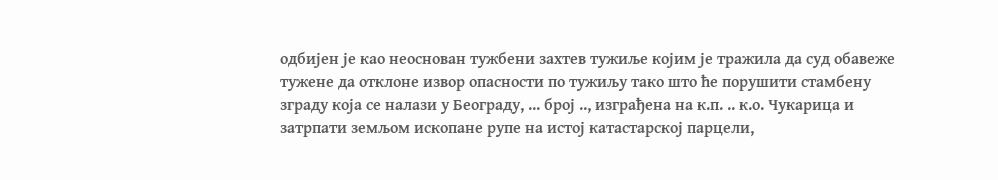одбијен је као неоснован тужбени захтев тужиље којим је тражила да суд обавеже тужене да отклоне извор опасности по тужиљу тако што ће порушити стамбену зграду која се налази у Београду, ... број .., изграђена на к.п. .. к.о. Чукарица и затрпати земљом ископане рупе на истој катастарској парцели,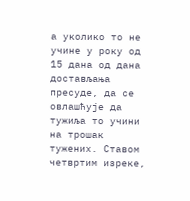а уколико то не учине у року од 15 дана од дана достављања пресуде, да се овлашћује да тужиља то учини на трошак тужених. Ставом четвртим изреке,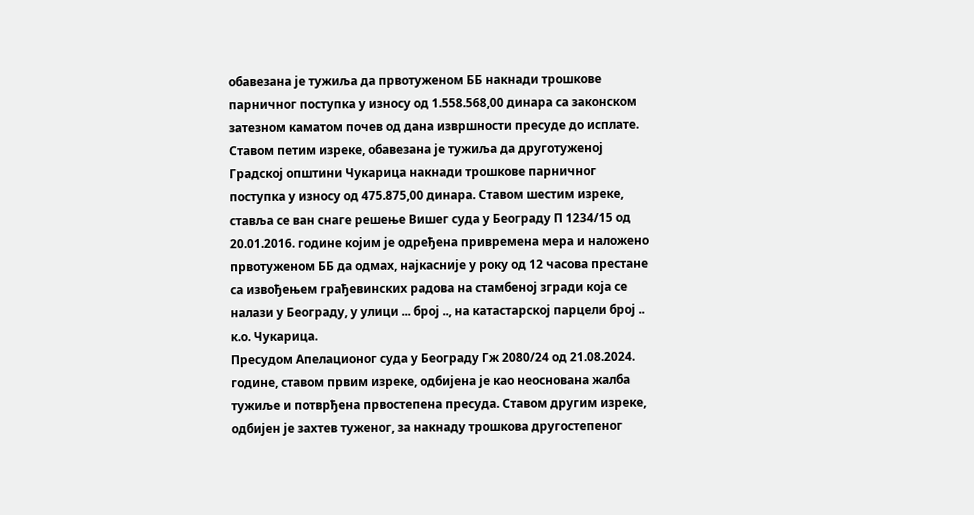обавезана је тужиља да првотуженом ББ накнади трошкове парничног поступка у износу од 1.558.568,00 динара са законском затезном каматом почев од дана извршности пресуде до исплате. Ставом петим изреке, обавезана је тужиља да друготуженој Градској општини Чукарица накнади трошкове парничног поступка у износу од 475.875,00 динара. Ставом шестим изреке, ставља се ван снаге решење Вишег суда у Београду П 1234/15 од 20.01.2016. године којим је одређена привремена мера и наложено првотуженом ББ да одмах, најкасније у року од 12 часова престане са извођењем грађевинских радова на стамбеној згради која се налази у Београду, у улици ... број .., на катастарској парцели број .. к.о. Чукарица.
Пресудом Апелационог суда у Београду Гж 2080/24 од 21.08.2024. године, ставом првим изреке, одбијена је као неоснована жалба тужиље и потврђена првостепена пресуда. Ставом другим изреке, одбијен је захтев туженог, за накнаду трошкова другостепеног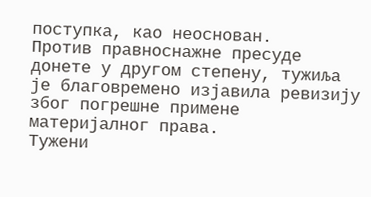поступка, као неоснован.
Против правноснажне пресуде донете у другом степену, тужиља је благовремено изјавила ревизију због погрешне примене материјалног права.
Тужени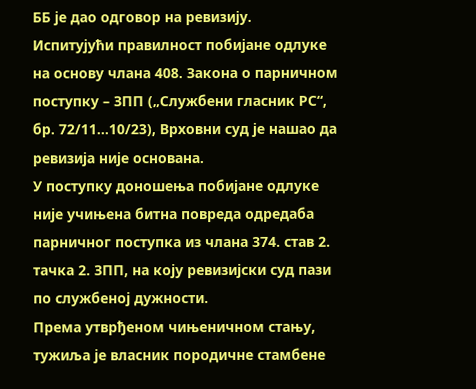ББ је дао одговор на ревизију.
Испитујући правилност побијане одлуке на основу члана 408. Закона о парничном поступку – ЗПП („Службени гласник РС“, бр. 72/11...10/23), Врховни суд је нашао да ревизија није основана.
У поступку доношења побијане одлуке није учињена битна повреда одредаба парничног поступка из члана 374. став 2. тачка 2. ЗПП, на коју ревизијски суд пази по службеној дужности.
Према утврђеном чињеничном стању, тужиља је власник породичне стамбене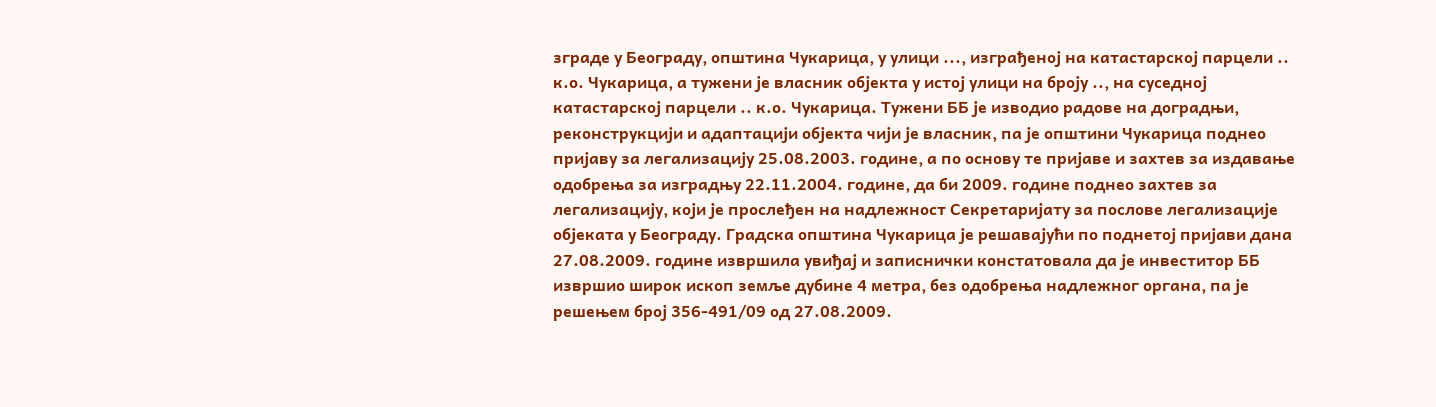зграде у Београду, општина Чукарица, у улици ..., изграђеној на катастарској парцели .. к.о. Чукарица, а тужени је власник објекта у истој улици на броју .., на суседној катастарској парцели .. к.о. Чукарица. Тужени ББ је изводио радове на доградњи, реконструкцији и адаптацији објекта чији је власник, па је општини Чукарица поднео пријаву за легализацију 25.08.2003. године, а по основу те пријаве и захтев за издавање одобрења за изградњу 22.11.2004. године, да би 2009. године поднео захтев за легализацију, који је прослеђен на надлежност Секретаријату за послове легализације објеката у Београду. Градска општина Чукарица је решавајући по поднетој пријави дана 27.08.2009. године извршила увиђај и записнички констатовала да је инвеститор ББ извршио широк ископ земље дубине 4 метра, без одобрења надлежног органа, па је решењем број 356-491/09 од 27.08.2009.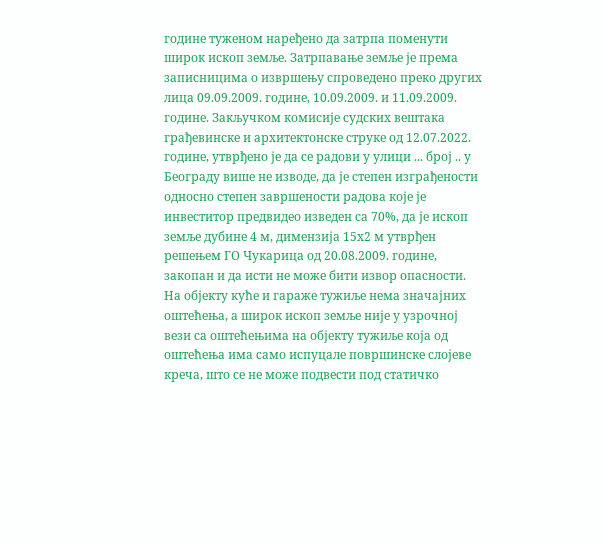године туженом наређено да затрпа поменути широк ископ земље. Затрпавање земље је према записницима о извршењу спроведено преко других лица 09.09.2009. године, 10.09.2009. и 11.09.2009. године. Закључком комисије судских вештака грађевинске и архитектонске струке од 12.07.2022. године, утврђено је да се радови у улици ... број .. у Београду више не изводе, да је степен изграђености односно степен завршености радова које је инвеститор предвидео изведен са 70%, да је ископ земље дубине 4 м, димензија 15х2 м утврђен решењем ГО Чукарица од 20.08.2009. године, закопан и да исти не може бити извор опасности. На објекту куће и гараже тужиље нема значајних оштећења, а широк ископ земље није у узрочној вези са оштећењима на објекту тужиље која од оштећења има само испуцале површинске слојеве креча, што се не може подвести под статичко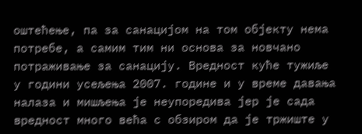оштећење, па за санацијом на том објекту нема потребе, а самим тим ни основа за новчано потраживање за санацију. Вредност куће тужиље у години усељења 2007. године и у време давања налаза и мишљења је неупоредива јер је сада вредност много већа с обзиром да је тржиште у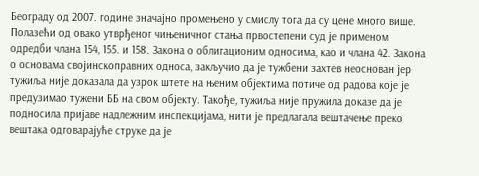Београду од 2007. године значајно промењено у смислу тога да су цене много више.
Полазећи од овако утврђеног чињеничног стања првостепени суд је применом одредби члана 154, 155. и 158. Закона о облигационим односима, као и члана 42. Закона о основама својинскоправних односа, закључио да је тужбени захтев неоснован јер тужиља није доказала да узрок штете на њеним објектима потиче од радова које је предузимао тужени ББ на свом објекту. Такође, тужиља није пружила доказе да је подносила пријаве надлежним инспекцијама, нити је предлагала вештачење преко вештака одговарајуће струке да је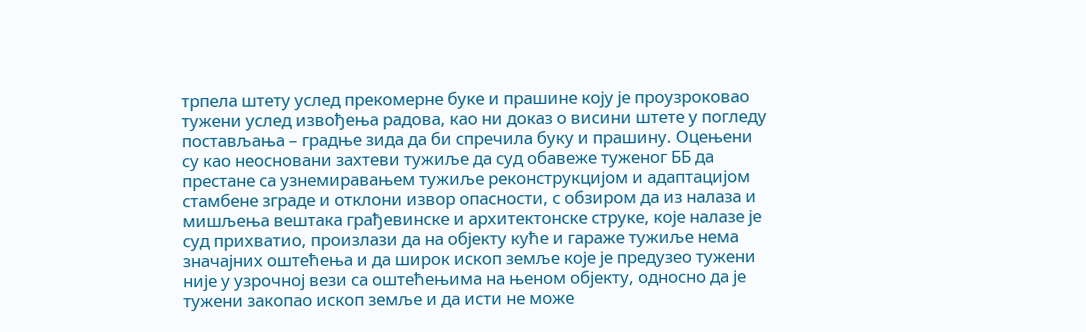трпела штету услед прекомерне буке и прашине коју је проузроковао тужени услед извођења радова, као ни доказ о висини штете у погледу постављања – градње зида да би спречила буку и прашину. Оцењени су као неосновани захтеви тужиље да суд обавеже туженог ББ да престане са узнемиравањем тужиље реконструкцијом и адаптацијом стамбене зграде и отклони извор опасности, с обзиром да из налаза и мишљења вештака грађевинске и архитектонске струке, које налазе је суд прихватио, произлази да на објекту куће и гараже тужиље нема значајних оштећења и да широк ископ земље које је предузео тужени није у узрочној вези са оштећењима на њеном објекту, односно да је тужени закопао ископ земље и да исти не може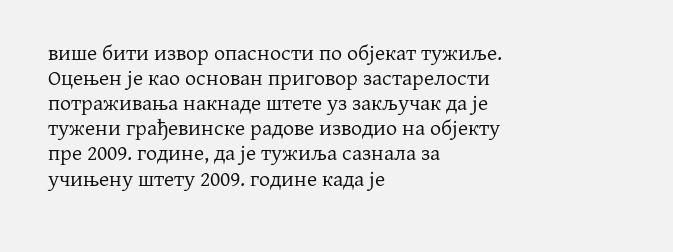више бити извор опасности по објекат тужиље. Оцењен је као основан приговор застарелости потраживања накнаде штете уз закључак да је тужени грађевинске радове изводио на објекту пре 2009. године, да је тужиља сазнала за учињену штету 2009. године када је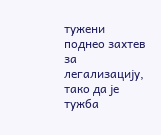тужени поднео захтев за легализацију, тако да је тужба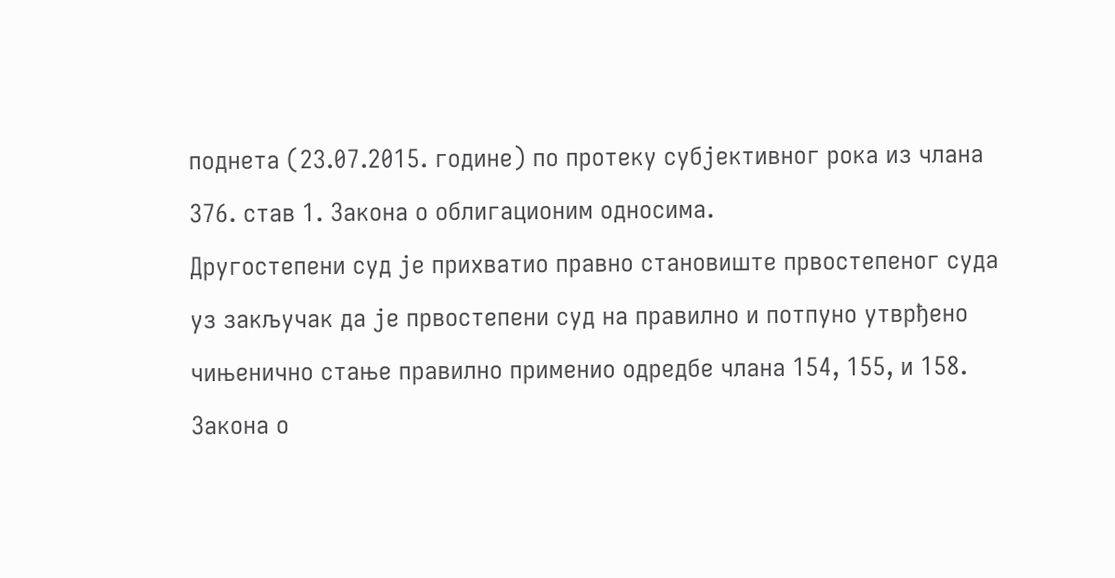поднета (23.07.2015. године) по протеку субјективног рока из члана 376. став 1. Закона о облигационим односима.
Другостепени суд је прихватио правно становиште првостепеног суда уз закључак да је првостепени суд на правилно и потпуно утврђено чињенично стање правилно применио одредбе члана 154, 155, и 158. Закона о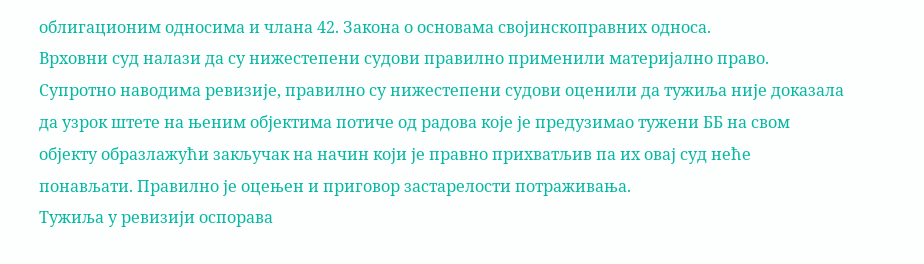облигационим односима и члана 42. Закона о основама својинскоправних односа.
Врховни суд налази да су нижестепени судови правилно применили материјално право.
Супротно наводима ревизије, правилно су нижестепени судови оценили да тужиља није доказала да узрок штете на њеним објектима потиче од радова које је предузимао тужени ББ на свом објекту образлажући закључак на начин који је правно прихватљив па их овај суд неће понављати. Правилно је оцењен и приговор застарелости потраживања.
Тужиља у ревизији оспорава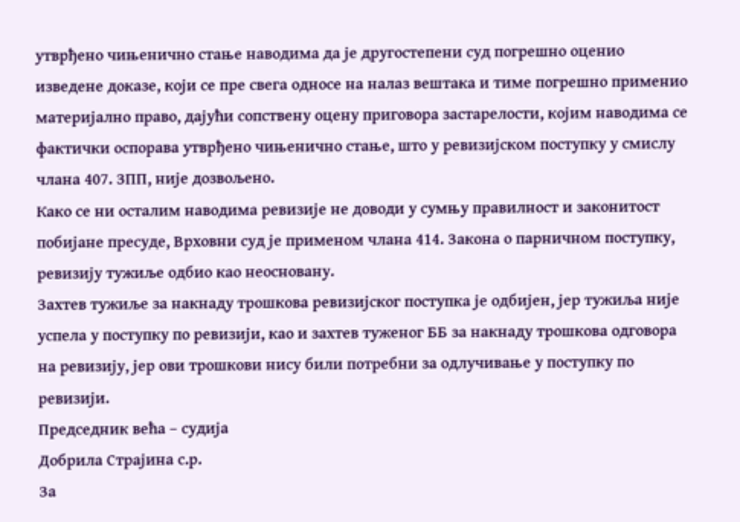утврђено чињенично стање наводима да је другостепени суд погрешно оценио изведене доказе, који се пре свега односе на налаз вештака и тиме погрешно применио материјално право, дајући сопствену оцену приговора застарелости, којим наводима се фактички оспорава утврђено чињенично стање, што у ревизијском поступку у смислу члана 407. ЗПП, није дозвољено.
Како се ни осталим наводима ревизије не доводи у сумњу правилност и законитост побијане пресуде, Врховни суд је применом члана 414. Закона о парничном поступку, ревизију тужиље одбио као неосновану.
Захтев тужиље за накнаду трошкова ревизијског поступка је одбијен, јер тужиља није успела у поступку по ревизији, као и захтев туженог ББ за накнаду трошкова одговора на ревизију, јер ови трошкови нису били потребни за одлучивање у поступку по ревизији.
Председник већа – судија
Добрила Страјина с.р.
За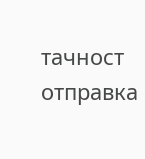тачност отправка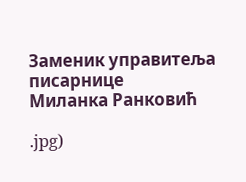Заменик управитеља писарнице
Миланка Ранковић

.jpg)